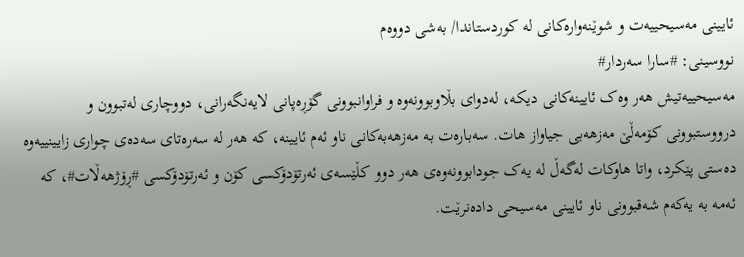ئایینی مەسیحییەت و شوێنەوارەکانی لە کوردستاندا/ بەشی دووەم
نووسینی: #سارا سەردار#
مەسیحییەتیش هەر وەک ئایینەکانی دیکە، لەدوای بڵاوبوونەوە و فراوانبوونی گۆڕەپانی لایەنگەرانی، دووچاری لەتبوون و درووستبوونی کۆمەڵێ مەزهەبی جیاواز هات. سەبارەت بە مەزهەبەکانی ناو ئەم ئایینە، کە هەر لە سەرەتای سەدەی چواری زایینییەوە دەستی پێکرد، واتا هاوکات لەگەڵ لە یەک جودابوونەوەی هەر دوو کڵێسەی ئەرتۆدۆکسی کۆن و ئەرتۆدۆکسی #ڕۆژهەڵات#، کە ئەمە بە یەکەم شەقبوونی ناو ئایینی مەسیحی دادەنرێت.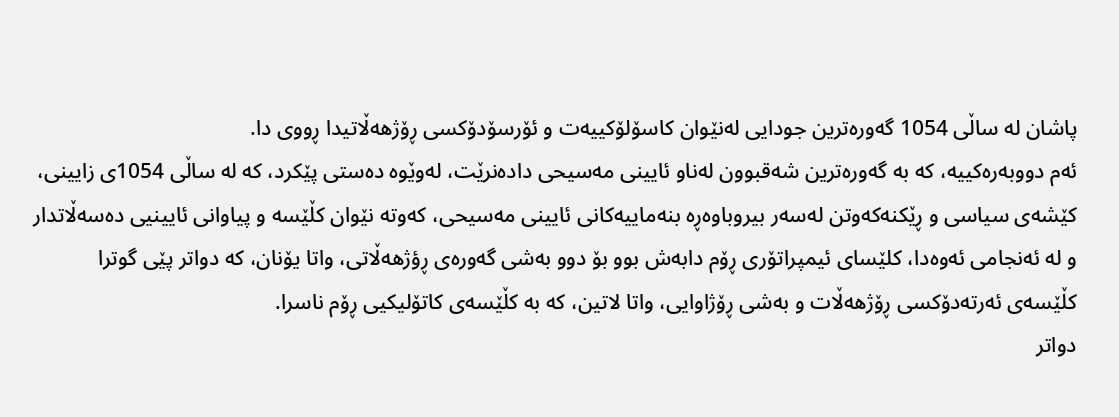پاشان لە ساڵی 1054 گەورەترین جودایی لەنێوان کاسۆلۆکییەت و ئۆرسۆدۆکسی ڕۆژهەڵاتیدا ڕووی دا.
ئەم دووبەرەکییە، کە بە گەورەترین شەقبوون لەناو ئایینی مەسیحی دادەنرێت، لەوێوە دەستی پێکرد، کە لە ساڵی 1054ی زایینی، کێشەی سیاسی و ڕێکنەکەوتن لەسەر بیروباوەڕە بنەماییەکانی ئایینی مەسیحی، کەوتە نێوان کڵێسە و پیاوانی ئایینیی دەسەڵاتدار و لە ئەنجامی ئەوەدا، کلێسای ئیمپراتۆری ڕۆم دابەش بوو بۆ دوو بەشی گەورەی ڕؤژهەڵاتی، واتا یۆنان، کە دواتر پێی گوترا کڵێسەی ئەرتەدۆکسی ڕۆژهەڵات و بەشی ڕۆژاوایی، واتا لاتین، کە بە کڵێسەی کاتۆلیکیی ڕۆم ناسرا.
دواتر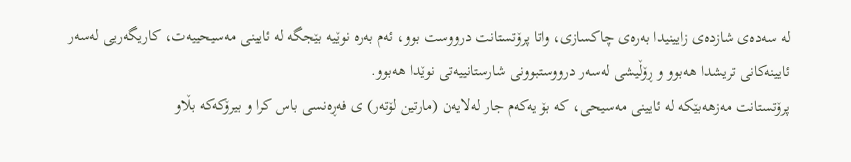لە سەدەی شازدەی زایینیدا بەرەی چاکسازی، واتا پرۆتستانت درووست بوو، ئەم بەرە نوێیە بێجگە لە ئایینی مەسیحییەت، کاریگەریی لەسەر ئایینەکانی تریشدا هەبوو و ڕۆڵیشی لەسەر درووستبوونی شارستانییەتی نوێدا هەبوو.
پرۆتستانت مەزهەبێکە لە ئایینی مەسیحی، کە بۆ یەکەم جار لەلایەن (مارتین لۆتەر) ی فەڕەنسی باس کرا و بیرۆکەکە بڵاو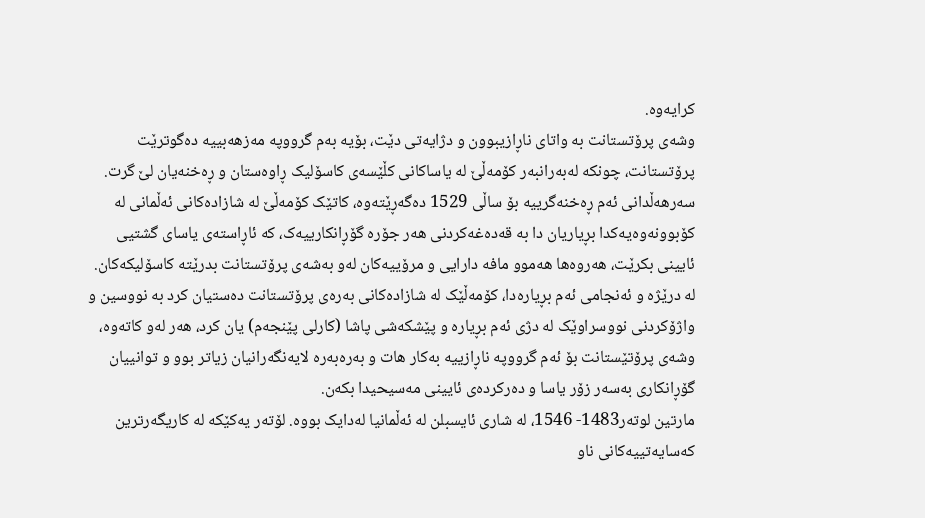کرایەوە.
وشەی پرۆتستانت بە واتای ناڕازیبوون و دژایەتی دێت، بۆیە بەم گرووپە مەزهەبییە دەگوترێت پرۆتستانت، چونکە لەبەرانبەر کۆمەڵێ لە یاساکانی کڵێسەی کاسۆلیک ڕاوەستان و ڕەخنەیان لێ گرت.
سەرهەڵدانی ئەم ڕەخنەگرییە بۆ ساڵی 1529 دەگەڕێتەوە، کاتێک کۆمەڵێ لە شازادەکانی ئەڵمانی لە کۆبوونەوەیەکدا بڕیاریان دا بە قەدەغەکردنی هەر جۆرە گۆڕانکارییەک، کە ئاڕاستەی یاسای گشتیی ئایینی بکرێت، هەروەها هەموو مافە دارایی و مرۆییەکان لەو بەشەی پرۆتستانت بدرێتە کاسۆلیکەکان.
لە درێژە و ئەنجامی ئەم بڕیارەدا، کۆمەڵێک لە شازادەکانی بەرەی پرۆتستانت دەستیان کرد بە نووسین و واژۆکردنی نووسراوێک لە دژی ئەم بڕیارە و پێشکەشی پاشا (کارلی پێنجەم) یان کرد، هەر لەو کاتەوە، وشەی پرۆتێستانت بۆ ئەم گرووپە ناڕازییە بەکار هات و بەرەبەرە لایەنگەرانیان زیاتر بوو و توانییان گۆڕانکاری بەسەر زۆر یاسا و دەرکردەی ئایینی مەسیحیدا بکەن.
مارتین لوتەر1483- 1546، لە شاری ئایسبلن لە ئەڵمانیا لەدایک بووە. لۆتەر یەکێکە لە کاریگەرترین کەسایەتییەکانی ناو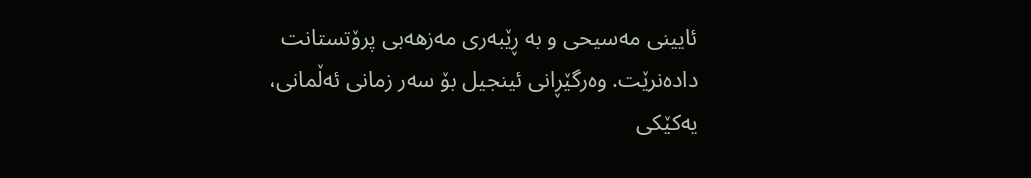ئایینی مەسیحی و بە ڕێبەری مەزهەبی پرۆتستانت دادەنرێت. وەرگێڕانی ئینجیل بۆ سەر زمانی ئەڵمانی، یەکێکی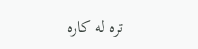ترە لە کارە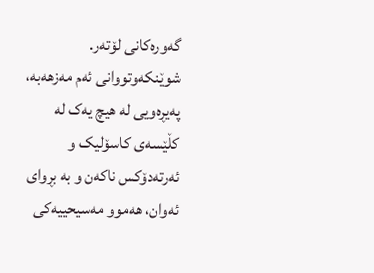گەورەکانی لۆتەر.
شوێنکەوتووانی ئەم مەزهەبە، پەیڕەویی لە هیچ یەک لە کڵێسەی کاسۆلیک و ئەرتەدۆکس ناکەن و بە بڕوای ئەوان، هەموو مەسیحییەکی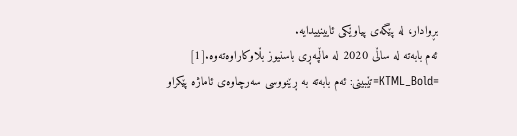بڕوادار، لە پێگەی پیاوێکی ئایینییدایە.
ئەم بابەتە لە ساڵی 2020 لە ماڵپەڕی باسنیوز بڵاوکاراوەتەوە.[1]
=KTML_Bold=تێبینی: ئەم بابەتە بە ڕێنووسی سەرچاوەی ئاماژە پێکراو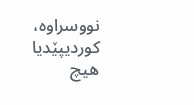نووسراوە، کوردیپێدیا هیچ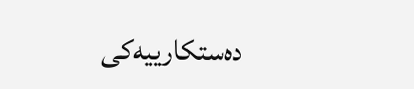دەستکارییەکی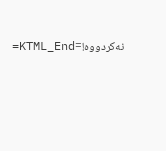نەکردووە!=KTML_End=